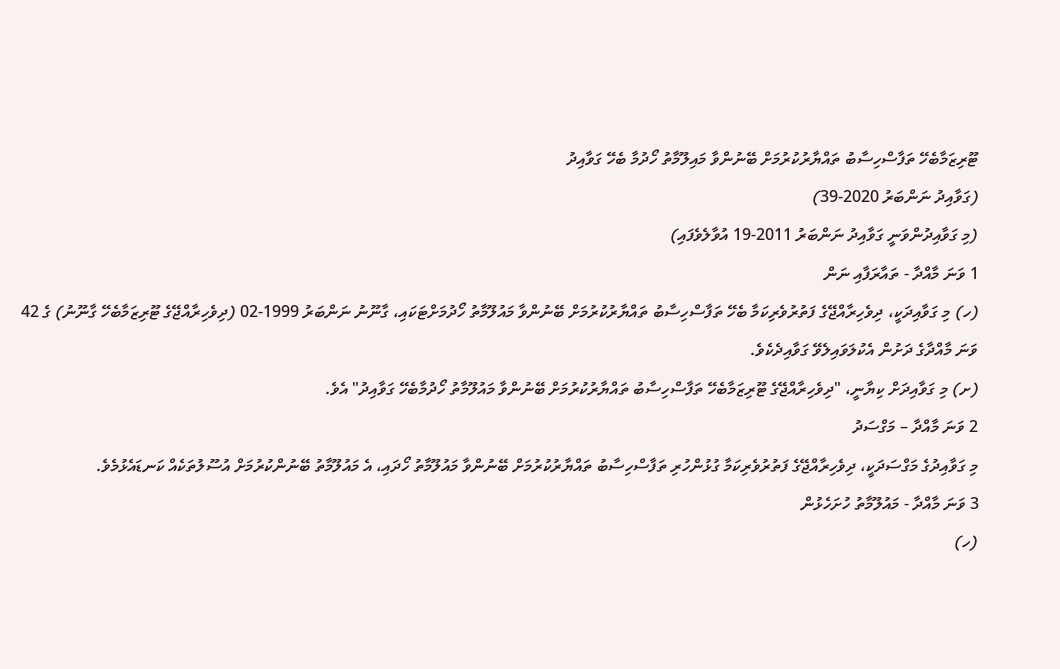ޓޫރިޒަމާބެހޭ ތަފާސްހިސާބު ތައްޔާރުކުރުމަށް ބޭނުންވާ މައިލޫމާތު ހޯދުމާ ބެހޭ ގަވާއިދު
(ގަވާއިދު ނަންބަރު 2020-39)
(މި ގަވާއިދުންވަނީ ގަވާއިދު ނަންބަރު 2011-19 އުވާލެވެފައި)
1 ވަނަ މާއްދާ - ތައާރަފާއި ނަން
(ހ) މި ގަވާއިދަކީ، ދިވެހިރާއްޖޭގެ ފަތުރުވެރިކަމާ ބެހޭ ތަފާސްހިސާބު ތައްޔާރުކުރުމަށް ބޭނުންވާ މައުލޫމާތު ހޯދުމަށްޓަކައި، ގާނޫނު ނަންބަރު 1999-02 (ދިވެހިރާއްޖޭގެ ޓޫރިޒަމާބެހޭ ގާނޫނު) ގެ 42 ވަނަ މާއްދާގެ ދަށުން އެކުލަވައިލެވޭ ގަވާއިދެކެވެ.
(ށ) މި ގަވާއިދަށް ކިޔާނީ، "ދިވެހިރާއްޖޭގެ ޓޫރިޒަމާބެހޭ ތަފާސްހިސާބު ތައްޔާރުކުރުމަށް ބޭނުންވާ މައުލޫމާތު ހޯދުމާބެހޭ ގަވާއިދު" އެވެ.
2 ވަނަ މާއްދާ – މަގްސަދު
މި ގަވާއިދުގެ މަގްސަދަކީ، ދިވެހިރާއްޖޭގެ ފަތުރުވެރިކަމާ ގުޅުންހުރި ތަފާސްހިސާބު ތައްޔާރުކުރުމަށް ބޭނުންވާ މައުލޫމާތު ހޯދައި، އެ މައުލޫމާތު ބޭނުންކުރުމަށް އުސޫލުތަކެއް ކަނޑައެޅުމެވެ.
3 ވަނަ މާއްދާ - މައުލޫމާތު ހުށަހެޅުން
(ހ)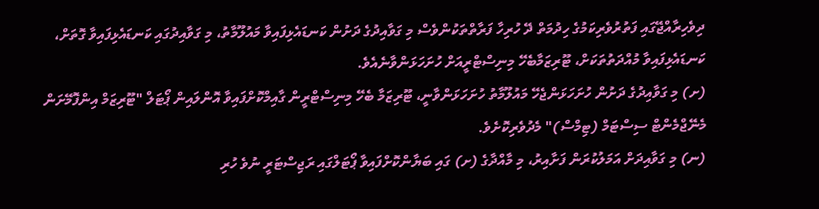ދިވެހިރާއްޖޭގައި ފަތުރުވެރިކަމުގެ ހިދުމަތް ދޭ ހުރިހާ ފަރާތްތަކުންވެސް މި ގަވާއިދުގެ ދަށުން ކަނޑައެޅިފައިވާ މައުލޫމާތު، މި ގަވާއިދުގައި ކަނޑައެޅިފައިވާ ގޮތަށް، ކަނޑައެޅިފައިވާ މުއްދަތުތަކަށް، ޓޫރިޒަމާބެހޭ މިނިސްޓްރީއަށް ހުށަހަޅަންވާނެއެވެ.
(ށ) މި ގަވާއިދުގެ ދަށުން ހުށަހަޅަންޖެހޭ މައުލޫމާތު ހުށަހަޅަންވާނީ، ޓޫރިޒަމާ ބެހޭ މިނިސްޓްރީން ގާއިމްކޮށްފައިވާ އޮންލައިން ޕޯޓަލް "ޓޫރިޒަމް އިންފޮމޭށަން މެނޭޖްމެންޓް ސިސްޓަމް (ޓިމްސް)" މެދުވެރިކޮށެވެ.
(ނ) މި ގަވާއިދަށް އަމަލުކުރަން ފަށާއިރު، މި މާއްދާގެ (ށ) ގައި ބަޔާންކޮށްފައިވާ ޕޯޓަލްގައި ރަޖިސްޓަރީ ނުވެ ހުރި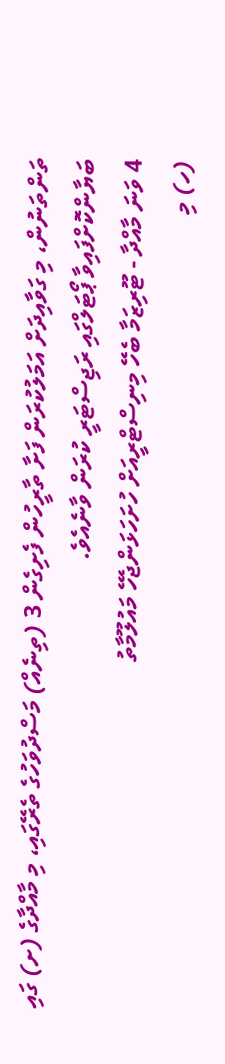ތަންތަނުން، މި ގަވާއިދަށް އަމަލުކުރަން ފަށާ ތާރީހުން ފެށިގެން 3 (ތިނެއް) މަސްދުވަހުގެ ތެރޭގައި، މި މާއްދާގެ (ށ) ގައި ބަޔާންކޮށްފައިވާ ޕޯޓަލްގައި ރަޖިސްޓަރީ ކުރަން ވާނެއެވެ.
4 ވަނަ މާއްދާ - ޓޫރިޒަމާ ބެހޭ މިނިސްޓްރީއަށް ހުށަހަޅަންޖެހޭ މައުލޫމާތު
(ހ) މި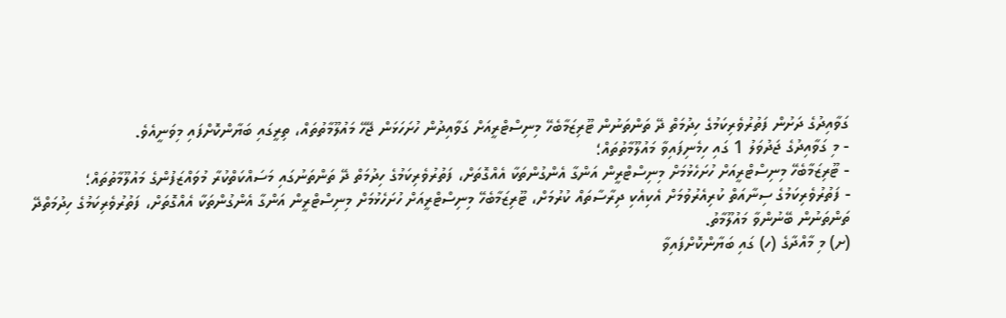ގަވާއިދުގެ ދަށުން ފަތުރުވެރިކަމުގެ ހިދުމަތް ދޭ ތަންތަނުން ޓޫރިޒަމާބެހޭ މިނިސްޓްރީއަށް ގަވާއިދުން ހުށަހަޅަން ޖޭހޭ މައުލޫމާތުތައް، ތިރީގައި ބަޔާންކޮށްފައި މިވަނީއެވެ.
- މި ގަވާއިދުގެ ޖަދުވަލު 1 ގައި ހިމެނިފައިވާ މައުލޫމާތުތައް؛
- ޓޫރިޒަމާބެހޭ މިނިސްޓްރީއަށް ހުށަހެޅުމަށް މިނިސްޓްރީން އަންގާ އެންގުންތަކާ އެއްގޮތަށް، ފަތުރުވެރިކަމުގެ ހިދުމަތް ދޭ ތަންތަނުގައި މަސައްކަތްކުރާ މުވައްޒަފުންގެ މައުލޫމާތުތައް؛
- ފަތުރުވެރިކަމުގެ ސިނާއަތް ކުރިއެރުވުމަށް އެކިއެކި ދިރާސާތައް ކުރުމަށް، ޓޫރިޒަމާބެހޭ މިނިސްޓްރީއަށް ހުށަހެޅުމަށް މިނިސްޓްރީން އަންގާ އެންގުންތަކާ އެއްގޮތަށް، ފަތުރުވެރިކަމުގެ ހިދުމަތްދޭ ތަންތަނުން ބޭނުންވާ މައުލޫމާތު.
(ށ) މި މާއްދާގެ (ހ) ގައި ބަޔާންކޮށްފައިވާ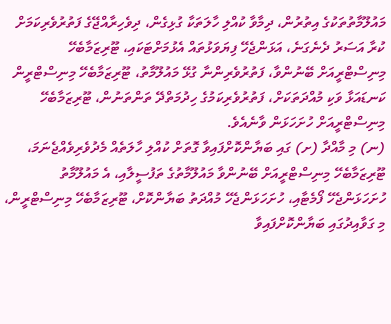މައުލޫމާތުތަކުގެ އިތުރުން، ދިމާވާ ކުއްލި ހާލަތަކާ ގުޅިގެން، ދިވެހިރާއްޖޭގެ ފަތުރުވެރިކަމަށް ކުރާ އަސަރު ދެނެގަނެ، އަޅަންޖެހޭ ފިޔަވަޅުތައް އެޅުމަށްޓަކައި، ޓޫރިޒަމާބެހޭ މިނިސްޓްރީއަށް ބޭނުންވާ، ފަތުރުވެރިންނާ ގުޅޭ މައުލޫމާތު، ޓޫރިޒަމާބެހޭ މިނިސްޓްރީން ކަނޑައަޅާ ވަކި މުއްދަތަކަށް، ފަތުރުވެރިކަމުގެ ހިދުމަތްދޭ ތަންތަނުން، ޓޫރިޒަމާބެހޭ މިނިސްޓްރީއަށް ހުށަހަޅަން ވާނެއެވެ.
(ނ) މި މާއްދާ (ށ) ގައި ބަޔާންކޮށްފައިވާ ގޮތަށް ކުއްލި ހާލަތެއް މެދުވެރިވެއްޖެނަމަ، ޓޫރިޒަމާބެހޭ މިނިސްޓްރީއަށް ބޭނުންވާ މައުލޫމާތުގެ ތަފުސީލާއި، އެ މައުލޫމާތު ހުށަހަޅަންޖެހޭ ފޯމެޓާއި، ހުށަހަޅަންޖެހޭ މުއްދަތު ބަޔާންކޮށް، ޓޫރިޒަމާބެހޭ މިނިސްޓްރީން، މި ގަވާއިދުގައި ބަޔާންކޮށްފައިވާ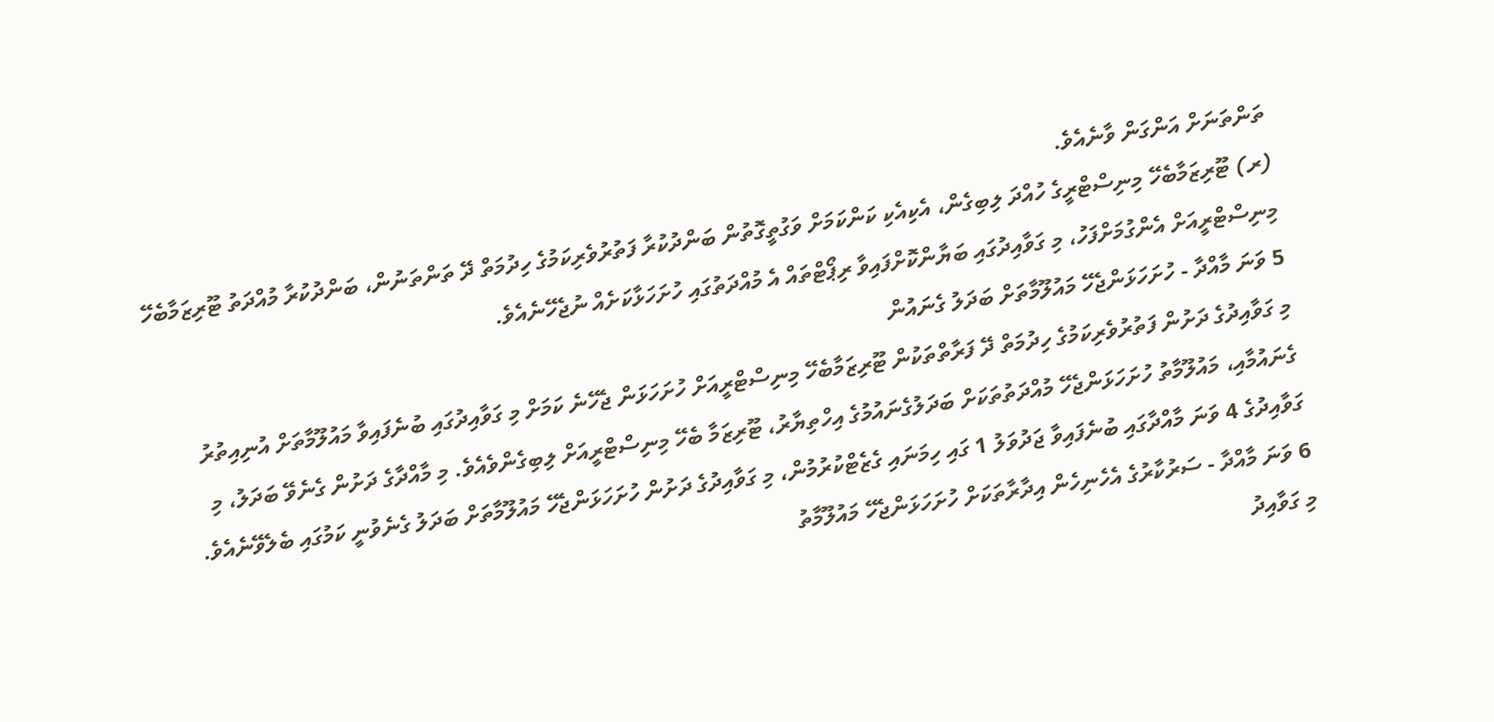ތަންތަނަށް އަންގަން ވާނެއެވެ.
(ރ) ޓޫރިޒަމާބެހޭ މިނިސްޓްރީގެ ހުއްދަ ލިބިގެން، އެކިއެކި ކަންކަމަށް ވަގުތީގޮތުން ބަންދުކުރާ ފަތުރުވެރިކަމުގެ ހިދުމަތް ދޭ ތަންތަނުން، ބަންދުކުރާ މުއްދަތު ޓޫރިޒަމާބެހޭ މިނިސްޓްރީއަށް އެންގުމަށްފަހު، މި ގަވާއިދުގައި ބަޔާންކޮށްފައިވާ ރިޕޯޓްތައް އެ މުއްދަތުގައި ހުށަހަޅާކަށެއް ނުޖެހޭނެއެވެ.
5 ވަނަ މާއްދާ - ހުށަހަޅަންޖެހޭ މައުލޫމާތަށް ބަދަލު ގެނައުން
މި ގަވާއިދުގެ ދަށުން ފަތުރުވެރިކަމުގެ ހިދުމަތް ދޭ ފަރާތްތަކުން ޓޫރިޒަމާބެހޭ މިނިސްޓްރީއަށް ހުށަހަޅަން ޖެހޭނެ ކަމަށް މި ގަވާއިދުގައި ބުނެފައިވާ މައުލޫމާތަށް އުނިއިތުރު ގެނައުމާއި، މައުލޫމާތު ހުށަހަޅަންޖެހޭ މުއްދަތުތަކަށް ބަދަލުގެނައުމުގެ އިހްތިޔާރު، ޓޫރިޒަމާ ބެހޭ މިނިސްޓްރީއަށް ލިބިގެންވެއެވެ. މި މާއްދާގެ ދަށުން ގެނެވޭ ބަދަލު، މި ގަވާއިދުގެ 4 ވަނަ މާއްދާގައި ބުނެފައިވާ ޖަދުވަލު 1 ގައި ހިމަނައި ގެޒެޓްކުރުމުން، މި ގަވާއިދުގެ ދަށުން ހުށަހަޅަންޖެހޭ މައުލޫމާތަށް ބަދަލު ގެނެވުނީ ކަމުގައި ބެލެވޭނެއެވެ.
6 ވަނަ މާއްދާ - ސަރުކާރުގެ އެހެނިހެން އިދާރާތަކަށް ހުށަހަޅަންޖެހޭ މައުލޫމާތު
މި ގަވާއިދު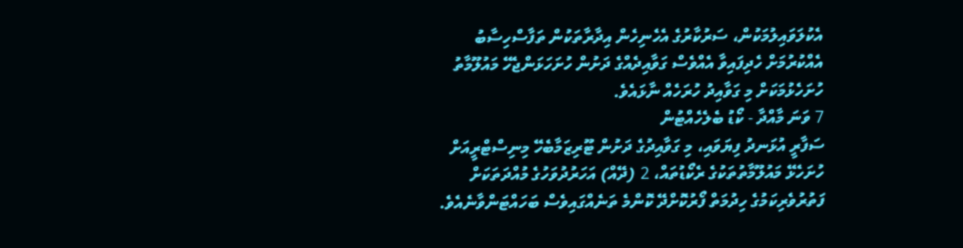އެކުލަވައިލުމަކުން، ސަރުކާރުގެ އެހެނިހެން އިދާރާތަކުން ތަފާސްހިސާބު އެއްކުރުމަށް ހެދިފައިވާ އެއްވެސް ގަވާއިދެއްގެ ދަށުން ހުށަހަޅަންޖެހޭ މައުލޫމާތު ހުށަހެޅުމަކަށް މި ގަވާއިދު ހުރަހެއް ނާޅައެވެ.
7 ވަނަ މާއްދާ - ކޯޑު ބެލެހެއްޓުން
ސަފާރީ އުޅަނދު ފިޔަވައި، މި ގަވާއިދުގެ ދަށުން ޓޫރިޒަމާބެހޭ މިނިސްޓްރީއަށް ހުށަހެޅޭ މައުލޫމާތުތަކުގެ ރެކޯޑުތައް، 2 (ދޭއް) އަހަރުދުވަހުގެ މުއްދަތަކަށް ފަތުރުވެރިކަމުގެ ހިދުމަތް ފޯރުކޮށްދޭ ކޮންމެ ތަނެއްގައިވެސް ބަހައްޓަންވާނެއެވެ.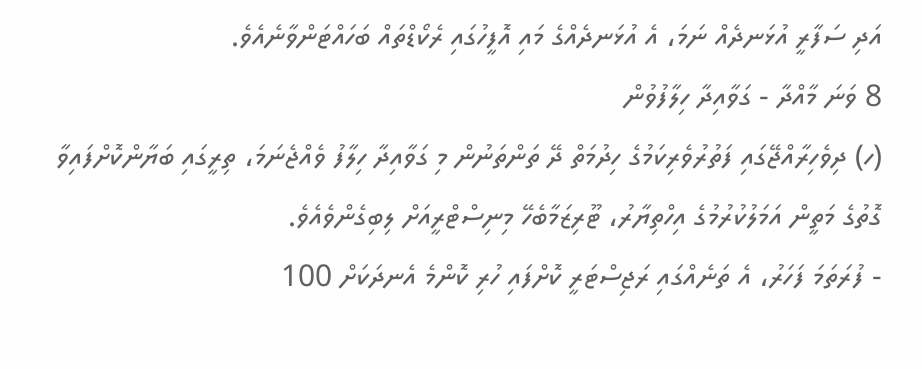އަދި ސަފާރީ އުޅަނދެއް ނަމަ، އެ އުޅަނދެއްގެ މައި އޮފީހުގައި ރެކޯޑްތައް ބަހައްޓަންވާނެއެވެ.
8 ވަނަ މާއްދާ - ގަވާއިދާ ހިލާފުވުން
(ހ) ދިވެހިރާއްޖޭގައި ފަތުރުވެރިކަމުގެ ހިދުމަތް ދޭ ތަންތަނުން މި ގަވާއިދާ ހިލާފު ވެއްޖެނަމަ، ތިރީގައި ބަޔާންކޮށްފައިވާ ގޮތުގެ މަތީން އަމަލުކުރުމުގެ އިހްތިޔާރު، ޓޫރިޒަމާބެހޭ މިނިސްޓްރީއަށް ލިބިގެންވެއެވެ.
- ފުރަތަމަ ފަހަރު، އެ ތަނެއްގައި ރަޖިސްޓަރީ ކޮށްފައި ހުރި ކޮންމެ އެނދަކަށް 100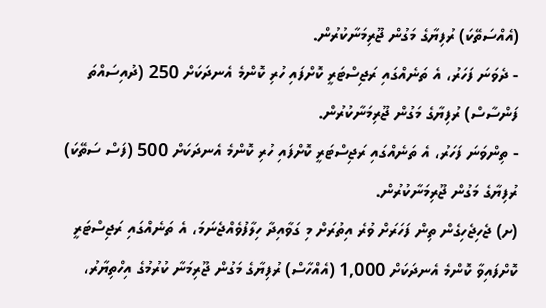(އެއްސަތޭކަ) ރުފިޔާގެ މަގުން ޖޫރިމަނާކުރުން.
- ދެވަނަ ފަހަރު، އެ ތަނެއްގައި ރަޖިސްޓަރީ ކޮށްފައި ހުރި ކޮންމެ އެނދަކަށް 250 (ދުއިސައްތަ ފަންސާސް) ރުފިޔާގެ މަގުން ޖޫރިމަނާކުރުން.
- ތިންވަނަ ފަހަރު، އެ ތަނެއްގައި ރަޖިސްޓަރީ ކޮށްފައި ހުރި ކޮންމެ އެނދަކަށް 500 (ފަސް ސަތޭކަ) ރުފިޔާގެ މަގުން ޖޫރިމަނާކުރުން.
(ށ) ޖެހިޖެހިގެން ތިން ފަހަރަށް ވުރެ އިތުރަށް މި ގަވާއިދާ ހިލާފުވެއްޖެނަމަ، އެ ތަނެއްގައި ރަޖިސްޓަރީ ކޮށްފައިވާ ކޮންމެ އެނދަކަށް 1,000 (އެއްހާސް) ރުފިޔާގެ މަގުން ޖޫރިމަނާ ކުރުމުގެ އިހްތިޔާރު،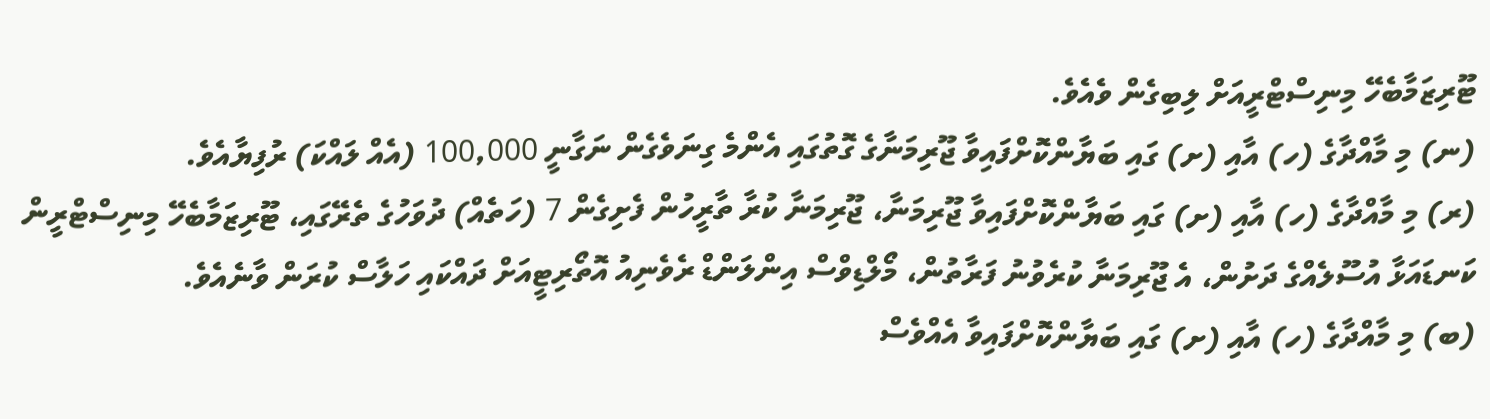ޓޫރިޒަމާބެހޭ މިނިސްޓްރީއަށް ލިބިގެން ވެއެވެ.
(ނ) މި މާއްދާގެ (ހ) އާއި (ށ) ގައި ބަޔާންކޮށްފައިވާ ޖޫރިމަނާގެ ގޮތުގައި އެންމެ ގިނަވެގެން ނަގާނީ 100,000 (އެއް ލައްކަ) ރުފިޔާއެވެ.
(ރ) މި މާއްދާގެ (ހ) އާއި (ށ) ގައި ބަޔާންކޮށްފައިވާ ޖޫރިމަނާ، ޖޫރިމަނާ ކުރާ ތާރީހުން ފެށިގެން 7 (ހަތެއް) ދުވަހުގެ ތެރޭގައި، ޓޫރިޒަމާބެހޭ މިނިސްޓްރީން ކަނޑައަޅާ އުސޫލެއްގެ ދަށުން، އެ ޖޫރިމަނާ ކުރެވުނު ފަރާތުން، މޯލްޑިވްސް އިންލަންޑް ރެވެނިއު އޮތޯރިޓީއަށް ދައްކައި ހަލާސް ކުރަން ވާނެއެވެ.
(ބ) މި މާއްދާގެ (ހ) އާއި (ށ) ގައި ބަޔާންކޮށްފައިވާ އެއްވެސް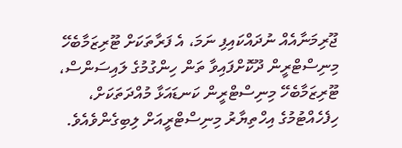ޖޫރިމަނާއެއް ނުދައްކައިފި ނަމަ، އެ ފަރާތަކަށް ޓޫރިޒަމާބެހޭ މިނިސްޓްރީން ދޫކޮށްފައިވާ ތަން ހިންގުމުގެ ލައިސަންސް، ޓޫރިޒަމާބެހޭ މިނިސްޓްރީން ކަނޑައަޅާ މުއްދަތަކަށް، ހިފެހެއްޓުމުގެ އިހްތިޔާރު މިނިސްޓްރީއަށް ލިބިގެންވެއެވެ.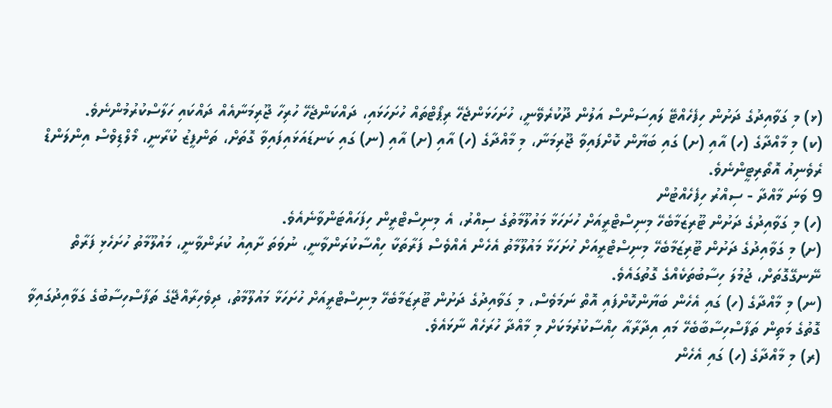(ޅ) މި ގަވާއިދުގެ ދަށުން ހިފެހެއްޓޭ ލައިސަންސް އަލުން ދޫކުރެވޭނީ، ހުށަހަޅަންޖެހޭ ރިޕޯޓްތައް ހުށަހަޅައި، ދައްކަންޖެހޭ ހުރިހާ ޖޫރިމަނާއެއް ދައްކައި ހަލާސްކުރުމުންނެވެ.
(ކ) މި މާއްދާގެ (ހ) އާއި (ށ) ގައި ބަޔާން ކޮށްފައިވާ ޖޫރިމަނާ، މި މާއްދާގެ (ހ) އާއި (ށ) އާއި (ނ) ގައި ކަނޑައަޅައިފައިވާ ގޮތަށް، ތަންފީޒު ކުރާނީ، މޯލްޑިވްސް އިންލަންޑް ރެވެނިއު އޮތޯރިޓީންނެވެ.
9 ވަނަ މާއްދާ - ސިއްރު ހިފެހެއްޓުން
(ހ) މި ގަވާއިދުގެ ދަށުން ޓޫރިޒަމާބެހޭ މިނިސްޓްރީއަށް ހުށަހަޅާ މައުލޫމާތުގެ ސިއްރު، އެ މިނިސްޓްރީން ހިފަހައްޓަންވާނެއެވެ.
(ށ) މި ގަވާއިދުގެ ދަށުން ޓޫރިޒަމާބެހޭ މިނިސްޓްރީއަށް ހުށަހަޅާ މައުލޫމާތު އެހެން އެއްވެސް ފަރާތަކާ ހިއްސާކުރަންވާނީ، ނުވަތަ ށާއިއު ކުރަންވާނީ، މައުލޫމާތު ހުށަހެޅި ފަރާތް ނޭނގޭގޮތަށް، ޖުމުލަ ހިސާބުތަކެއްގެ ގޮތުގައެވެ.
(ނ) މި މާއްދާގެ (ހ) ގައި އެހެން ބަޔާންކޮށްފައި އޮތް ނަމަވެސް، މި ގަވާއިދުގެ ދަށުން ޓޫރިޒަމާބެހޭ މިނިސްޓްރީއަށް ހުށަހަޅާ މައުލޫމާތު، ދިވެހިރާއްޖޭގެ ތަފާސްހިސާބުގެ ގަވާއިދުގައިވާ ގޮތުގެ މަތިން ތަފާސްހިސާބާބެހޭ މައި އިދާރާއާ ހިއްސާކުރުމަކަށް މި މާއްދާ ހުރަހެއް ނާޅައެވެ.
(ރ) މި މާއްދާގެ (ހ) ގައި އެހެން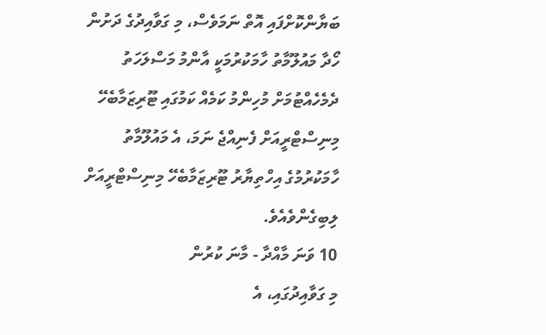ބަޔާންކޮށްފައި އޮތް ނަމަވެސް، މި ގަވާއިދުގެ ދަށުން ހޯދާ މައުލޫމާތު ހާމަކުރުމަކީ އާންމު މަސްލަހަތު ދެމެހެއްޓުމަށް މުހިންމު ކަމެއް ކަމުގައި ޓޫރިޒަމާބެހޭ މިނިސްޓްރީއަށް ފެނިއްޖެ ނަމަ، އެ މައުލޫމާތު ހާމަކުރުމުގެ އިހްތިޔާރު ޓޫރިޒަމާބެހޭ މިނިސްޓްރީއަށް ލިބިގެންވެއެވެ.
10 ވަނަ މާއްދާ - މާނަ ކުރުން
މި ގަވާއިދުގައި، އެ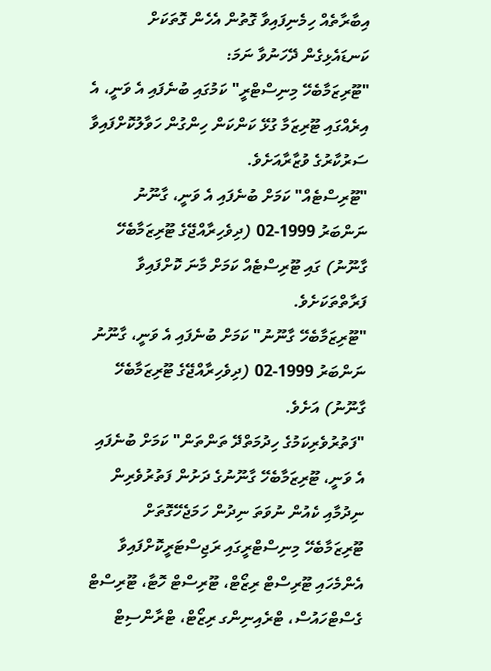އިބާރާތެއް ހިމެނިފައިވާ ގޮތުން އެހެން ގޮތަކަށް ކަނޑައެޅިގެން ދޭހަނުވާ ނަމަ:
"ޓޫރިޒަމާބެހޭ މިނިސްޓްރީ" ކަމުގައި ބުނެފައި އެ ވަނީ، އެ އިރެއްގައި ޓޫރިޒަމާ ގުޅޭ ކަންކަން ހިންގުން ހަވާލުކޮށްފައިވާ ސަރުކާރުގެ ވުޒާރާއަށެވެ.
"ޓޫރިސްޓެއް" ކަމަށް ބުނެފައި އެ ވަނީ، ގާނޫނު ނަންބަރު 1999-02 (ދިވެހިރާއްޖޭގެ ޓޫރިޒަމާބެހޭ ގާނޫނު) ގައި ޓޫރިސްޓެއް ކަމަށް މާނަ ކޮށްފައިވާ ފަރާތްތަކަށެވެ.
"ޓޫރިޒަމާބެހޭ ގާނޫނު" ކަމަށް ބުނެފައި އެ ވަނީ، ގާނޫނު ނަންބަރު 1999-02 (ދިވެހިރާއްޖޭގެ ޓޫރިޒަމާބެހޭ ގާނޫނު) އަށެވެ.
"ފަތުރުވެރިކަމުގެ ހިދުމަތްދޭ ތަންތަން" ކަމަށް ބުނެފައި އެ ވަނީ، ޓޫރިޒަމާބެހޭ ގާނޫނުގެ ދަށުން ފަތުރުވެރިން ނިދުމާއި ކެއުން ނުވަތަ ނިދުން ހަމަޖެހޭގޮތަށް ޓޫރިޒަމާބެހޭ މިނިސްޓްރީގައި ރަޖިސްޓަރީކޮށްފައިވާ އެންމެހައި ޓޫރިސްޓް ރިޒޯޓް، ޓޫރިސްޓް ހޮޓާ، ޓޫރިސްޓް ގެސްޓްހައުސް، ޓްރެއިނިންގ ރިޒޯޓް، ޓްރާންސިޓް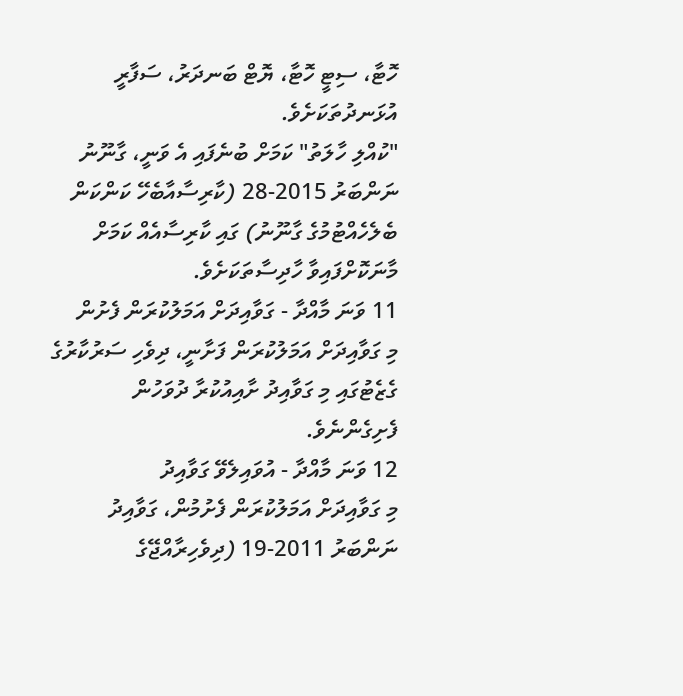ހޮޓާ، ސިޓީ ހޮޓާ، ޔޮޓް ބަނދަރު، ސަފާރީ އުޅަނދުތަކަށެވެ.
"ކުއްލި ހާލަތު" ކަމަށް ބުނެފައި އެ ވަނީ، ގާނޫނު ނަންބަރު 2015-28 (ކާރިސާއާބެހޭ ކަންކަން ބެލެހެއްޓުމުގެ ގާނޫނު) ގައި ކާރިސާއެއް ކަމަށް މާނަކޮށްފައިވާ ހާދިސާތަކަށެވެ.
11 ވަނަ މާއްދާ - ގަވާއިދަށް އަމަލުކުރަން ފެށުން
މި ގަވާއިދަށް އަމަލުކުރަން ފަށާނީ، ދިވެހި ސަރުކާރުގެ ގެޒެޓުގައި މި ގަވާއިދު ށާއިއުކުރާ ދުވަހުން ފެށިގެންނެވެ.
12 ވަނަ މާއްދާ - އުވައިލެވޭ ގަވާއިދު
މި ގަވާއިދަށް އަމަލުކުރަން ފެށުމުން، ގަވާއިދު ނަންބަރު 2011-19 (ދިވެހިރާއްޖޭގެ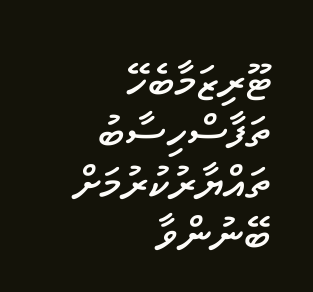ޓޫރިޒަމާބެހޭ ތަފާސްހިސާބު ތައްޔާރުކުރުމަށް ބޭނުންވާ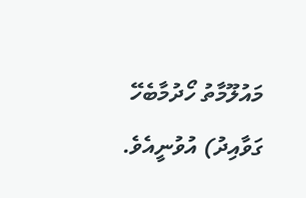މައުލޫމާތު ހޯދުމާބެހޭ ގަވާއިދު) އުވުނީއެވެ.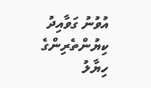އުވުނު ގަވާއިދު
ކިޔުންތެރިންގެ ހިޔާލު